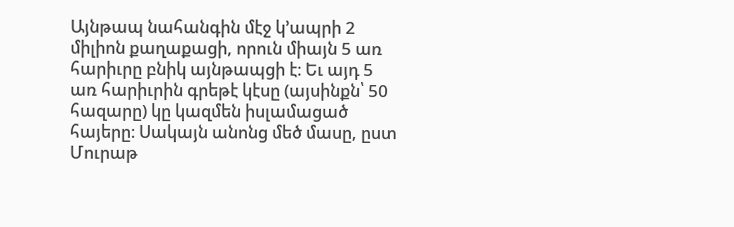Այնթապ նահանգին մէջ կ՚ապրի 2 միլիոն քաղաքացի, որուն միայն 5 առ հարիւրը բնիկ այնթապցի է։ Եւ այդ 5 առ հարիւրին գրեթէ կէսը (այսինքն՝ 50 հազարը) կը կազմեն իսլամացած հայերը։ Սակայն անոնց մեծ մասը, ըստ Մուրաթ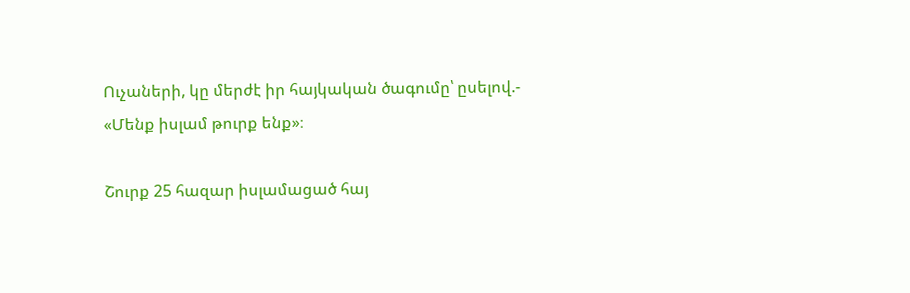Ուչաների, կը մերժէ իր հայկական ծագումը՝ ըսելով.- «Մենք իսլամ թուրք ենք»։

Շուրք 25 հազար իսլամացած հայ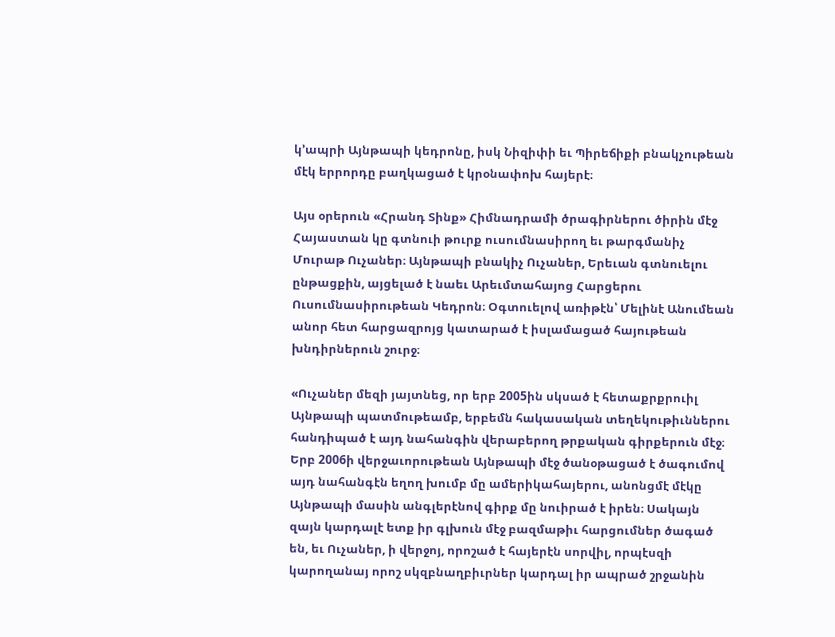կ՚ապրի Այնթապի կեդրոնը, իսկ Նիզիփի եւ Պիրեճիքի բնակչութեան մէկ երրորդը բաղկացած է կրօնափոխ հայերէ։

Այս օրերուն «Հրանդ Տինք» Հիմնադրամի ծրագիրներու ծիրին մէջ Հայաստան կը գտնուի թուրք ուսումնասիրող եւ թարգմանիչ Մուրաթ Ուչաներ։ Այնթապի բնակիչ Ուչաներ, Երեւան գտնուելու ընթացքին, այցելած է նաեւ Արեւմտահայոց Հարցերու Ուսումնասիրութեան Կեդրոն։ Օգտուելով առիթէն՝ Մելինէ Անումեան անոր հետ հարցազրոյց կատարած է իսլամացած հայութեան խնդիրներուն շուրջ։

«Ուչաներ մեզի յայտնեց, որ երբ 2005ին սկսած է հետաքրքրուիլ Այնթապի պատմութեամբ, երբեմն հակասական տեղեկութիւններու հանդիպած է այդ նահանգին վերաբերող թրքական գիրքերուն մէջ։ Երբ 2006ի վերջաւորութեան Այնթապի մէջ ծանօթացած է ծագումով այդ նահանգէն եղող խումբ մը ամերիկահայերու, անոնցմէ մէկը Այնթապի մասին անգլերէնով գիրք մը նուիրած է իրեն։ Սակայն զայն կարդալէ ետք իր գլխուն մէջ բազմաթիւ հարցումներ ծագած են, եւ Ուչաներ, ի վերջոյ, որոշած է հայերէն սորվիլ, որպէսզի կարողանայ որոշ սկզբնաղբիւրներ կարդալ իր ապրած շրջանին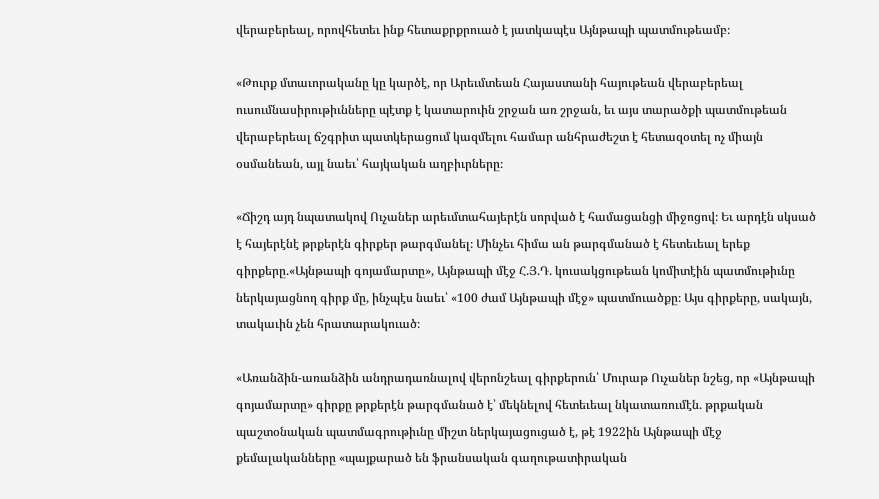վերաբերեալ, որովհետեւ ինք հետաքրքրուած է յատկապէս Այնթապի պատմութեամբ։

«Թուրք մտաւորականը կը կարծէ, որ Արեւմտեան Հայաստանի հայութեան վերաբերեալ ուսումնասիրութիւնները պէտք է կատարուին շրջան առ շրջան, եւ այս տարածքի պատմութեան վերաբերեալ ճշգրիտ պատկերացում կազմելու համար անհրաժեշտ է հետազօտել ոչ միայն օսմանեան, այլ նաեւ՝ հայկական աղբիւրները։

«Ճիշդ այդ նպատակով Ուչաներ արեւմտահայերէն սորված է համացանցի միջոցով։ Եւ արդէն սկսած է հայերէնէ թրքերէն գիրքեր թարգմանել։ Մինչեւ հիմա ան թարգմանած է հետեւեալ երեք գիրքերը.«Այնթապի գոյամարտը», Այնթապի մէջ Հ.Յ.Դ. կուսակցութեան կոմիտէին պատմութիւնը ներկայացնող գիրք մը, ինչպէս նաեւ՝ «100 ժամ Այնթապի մէջ» պատմուածքը։ Այս գիրքերը, սակայն, տակաւին չեն հրատարակուած։

«Առանձին-առանձին անդրադառնալով վերոնշեալ գիրքերուն՝ Մուրաթ Ուչաներ նշեց, որ «Այնթապի գոյամարտը» գիրքը թրքերէն թարգմանած է՝ մեկնելով հետեւեալ նկատառումէն. թրքական պաշտօնական պատմագրութիւնը միշտ ներկայացուցած է, թէ 1922ին Այնթապի մէջ քեմալականները «պայքարած են ֆրանսական գաղութատիրական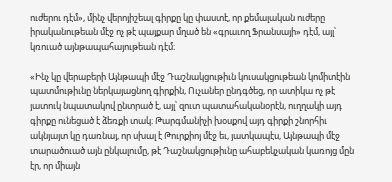ուժերու դէմ», մինչ վերոյիշեալ գիրքը կը փաստէ, որ քեմալական ուժերը իրականութեան մէջ ոչ թէ պայքար մղած են «գրաւող Ֆրանսայի» դէմ, այլ՝ կռուած այնթապահայութեան դէմ։

«Ինչ կը վերաբերի Այնթապի մէջ Դաշնակցութիւն կուսակցութեան կոմիտէին պատմութիւնը ներկայացնող գիրքին, Ուչաներ ընդգծեց, որ ատիկա ոչ թէ յատուկ նպատակով ընտրած է, այլ՝ զուտ պատահականօրէն, ուղղակի այդ գիրքը ունեցած է ձեռքի տակ։ Թարգմանիչի խօսքով այդ գիրքի շնորհիւ ակնյայտ կը դառնայ, որ սխալ է Թուրքիոյ մէջ եւ, յատկապէս, Այնթապի մէջ տարածուած այն ընկալումը, թէ Դաշնակցութիւնը ահաբեկչական կառոյց մըն էր, որ միայն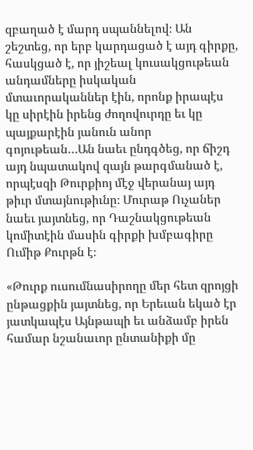զբաղած է մարդ սպաննելով։ Ան շեշտեց, որ երբ կարդացած է այդ գիրքը, հասկցած է, որ յիշեալ կուսակցութեան անդամները իսկական մտաւորականներ էին, որոնք իրապէս կը սիրէին իրենց ժողովուրդը եւ կը պայքարէին յանուն անոր գոյութեան…Ան նաեւ ընդգծեց, որ ճիշդ այդ նպատակով զայն թարգմանած է, որպէսզի Թուրքիոյ մէջ վերանայ այդ թիւր մտայնութիւնը։ Մուրաթ Ուչաներ նաեւ յայտնեց, որ Դաշնակցութեան կոմիտէին մասին գիրքի խմբագիրը Ումիթ Քուրթն է։

«Թուրք ուսումնասիրողը մեր հետ զրոյցի ընթացքին յայտնեց, որ Երեւան եկած էր յատկապէս Այնթապի եւ անձամբ իրեն համար նշանաւոր ընտանիքի մը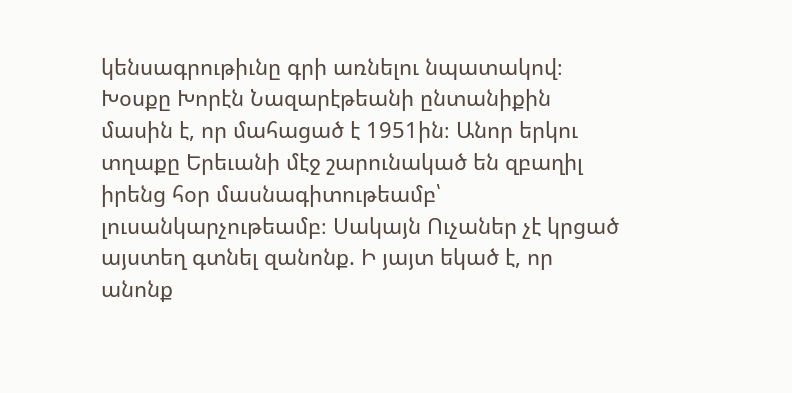կենսագրութիւնը գրի առնելու նպատակով։ Խօսքը Խորէն Նազարէթեանի ընտանիքին մասին է, որ մահացած է 1951ին։ Անոր երկու տղաքը Երեւանի մէջ շարունակած են զբաղիլ իրենց հօր մասնագիտութեամբ՝ լուսանկարչութեամբ։ Սակայն Ուչաներ չէ կրցած այստեղ գտնել զանոնք. Ի յայտ եկած է, որ անոնք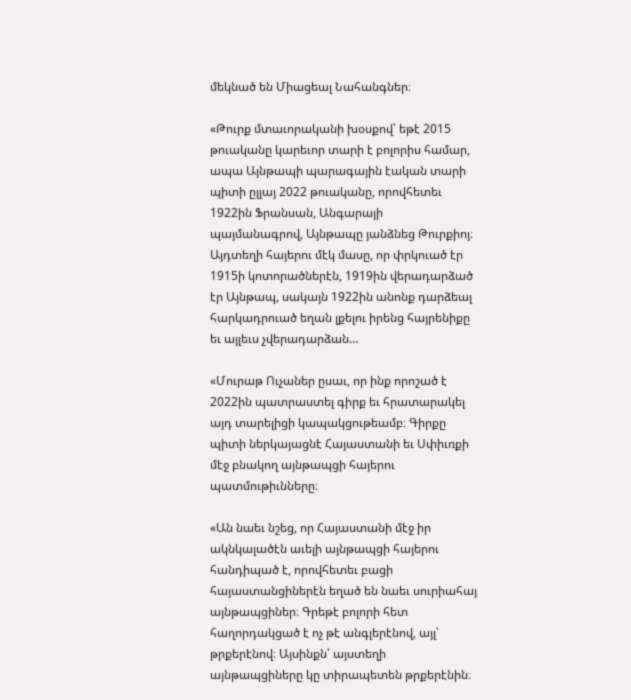մեկնած են Միացեալ Նահանգներ։

«Թուրք մտաւորականի խօսքով՝ եթէ 2015 թուականը կարեւոր տարի է բոլորիս համար, ապա Այնթապի պարագային էական տարի պիտի ըլլայ 2022 թուականը, որովհետեւ 1922ին Ֆրանսան, Անգարայի պայմանագրով, Այնթապը յանձնեց Թուրքիոյ։ Այդտեղի հայերու մէկ մասը, որ փրկուած էր 1915ի կոտորածներէն, 1919ին վերադարձած էր Այնթապ, սակայն 1922ին անոնք դարձեալ հարկադրուած եղան լքելու իրենց հայրենիքը եւ այլեւս չվերադարձան…

«Մուրաթ Ուչաներ ըսաւ, որ ինք որոշած է 2022ին պատրաստել գիրք եւ հրատարակել այդ տարելիցի կապակցութեամբ։ Գիրքը պիտի ներկայացնէ Հայաստանի եւ Սփիւռքի մէջ բնակող այնթապցի հայերու պատմութիւնները։

«Ան նաեւ նշեց, որ Հայաստանի մէջ իր ակնկալածէն աւելի այնթապցի հայերու հանդիպած է, որովհետեւ բացի հայաստանցիներէն եղած են նաեւ սուրիահայ այնթապցիներ։ Գրեթէ բոլորի հետ հաղորդակցած է ոչ թէ անգլերէնով, այլ՝ թրքերէնով։ Այսինքն՝ այստեղի այնթապցիները կը տիրապետեն թրքերէնին։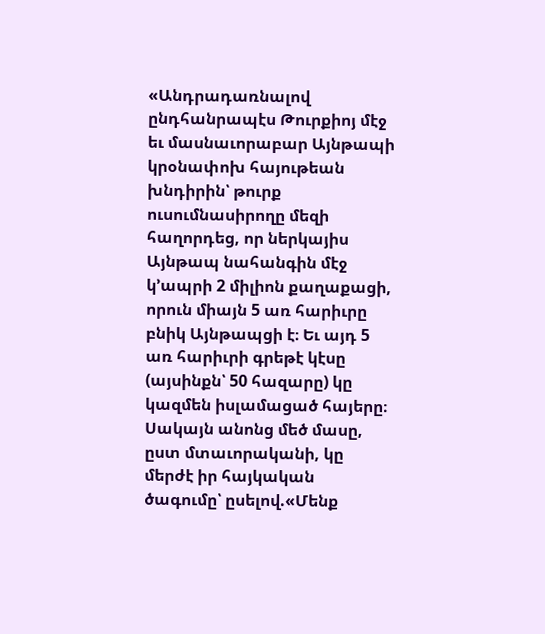«Անդրադառնալով ընդհանրապէս Թուրքիոյ մէջ եւ մասնաւորաբար Այնթապի կրօնափոխ հայութեան խնդիրին՝ թուրք ուսումնասիրողը մեզի հաղորդեց, որ ներկայիս Այնթապ նահանգին մէջ կ՚ապրի 2 միլիոն քաղաքացի, որուն միայն 5 առ հարիւրը բնիկ Այնթապցի է։ Եւ այդ 5 առ հարիւրի գրեթէ կէսը (այսինքն՝ 50 հազարը) կը կազմեն իսլամացած հայերը։ Սակայն անոնց մեծ մասը, ըստ մտաւորականի, կը մերժէ իր հայկական ծագումը՝ ըսելով.«Մենք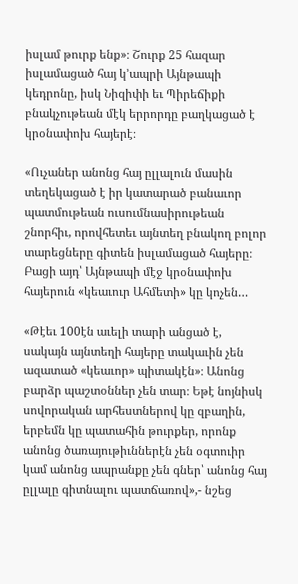իսլամ թուրք ենք»։ Շուրք 25 հազար իսլամացած հայ կ՚ապրի Այնթապի կեդրոնը, իսկ Նիզիփի եւ Պիրեճիքի բնակչութեան մէկ երրորդը բաղկացած է կրօնափոխ հայերէ։

«Ուչաներ անոնց հայ ըլլալուն մասին տեղեկացած է իր կատարած բանաւոր պատմութեան ուսումնասիրութեան շնորհիւ, որովհետեւ այնտեղ բնակող բոլոր տարեցները գիտեն իսլամացած հայերը։ Բացի այդ՝ Այնթապի մէջ կրօնափոխ հայերուն «կեաւուր Ահմետի» կը կոչեն…

«Թէեւ 100էն աւելի տարի անցած է, սակայն այնտեղի հայերը տակաւին չեն ազատած «կեաւոր» պիտակէն»։ Անոնց բարձր պաշտօններ չեն տար։ Եթէ նոյնիսկ սովորական արհեստներով կը զբաղին, երբեմն կը պատահին թուրքեր, որոնք անոնց ծառայութիւններէն չեն օգտուիր կամ անոնց ապրանքը չեն գներ՝ անոնց հայ ըլլալը գիտնալու պատճառով»,- նշեց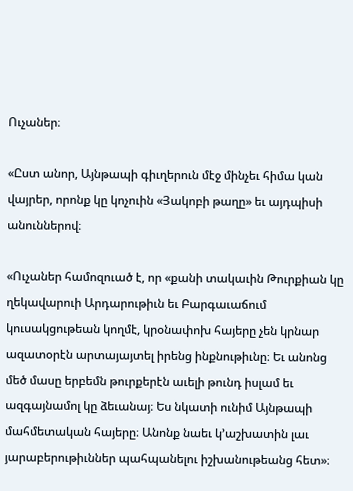Ուչաներ։

«Ըստ անոր, Այնթապի գիւղերուն մէջ մինչեւ հիմա կան վայրեր, որոնք կը կոչուին «Յակոբի թաղը» եւ այդպիսի անուններով։

«Ուչաներ համոզուած է, որ «քանի տակաւին Թուրքիան կը ղեկավարուի Արդարութիւն եւ Բարգաւաճում կուսակցութեան կողմէ, կրօնափոխ հայերը չեն կրնար ազատօրէն արտայայտել իրենց ինքնութիւնը։ Եւ անոնց մեծ մասը երբեմն թուրքերէն աւելի թունդ իսլամ եւ ազգայնամոլ կը ձեւանայ։ Ես նկատի ունիմ Այնթապի մահմետական հայերը։ Անոնք նաեւ կ՚աշխատին լաւ յարաբերութիւններ պահպանելու իշխանութեանց հետ»։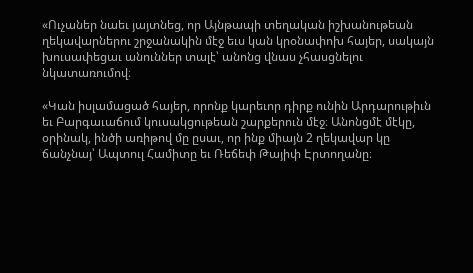«Ուչաներ նաեւ յայտնեց, որ Այնթապի տեղական իշխանութեան ղեկավարներու շրջանակին մէջ եւս կան կրօնափոխ հայեր, սակայն խուսափեցաւ անուններ տալէ՝ անոնց վնաս չհասցնելու նկատառումով։

«Կան իսլամացած հայեր, որոնք կարեւոր դիրք ունին Արդարութիւն եւ Բարգաւաճում կուսակցութեան շարքերուն մէջ։ Անոնցմէ մէկը, օրինակ, ինծի առիթով մը ըսաւ, որ ինք միայն 2 ղեկավար կը ճանչնայ՝ Ապտուլ Համիտը եւ Ռեճեփ Թայիփ Էրտողանը։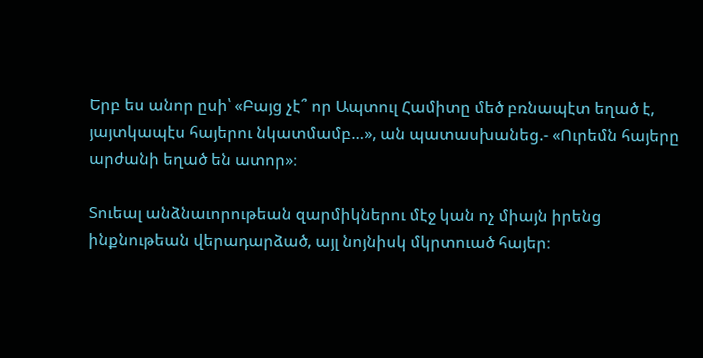Երբ ես անոր ըսի՝ «Բայց չէ՞ որ Ապտուլ Համիտը մեծ բռնապէտ եղած է, յայտկապէս հայերու նկատմամբ…», ան պատասխանեց.- «Ուրեմն հայերը արժանի եղած են ատոր»։

Տուեալ անձնաւորութեան զարմիկներու մէջ կան ոչ միայն իրենց ինքնութեան վերադարձած, այլ նոյնիսկ մկրտուած հայեր։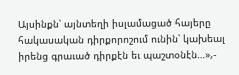Այսինքն՝ այնտեղի իսլամացած հայերը հակասական դիրքորոշում ունին՝ կախեալ իրենց գրաւած դիրքէն եւ պաշտօնէն…»,-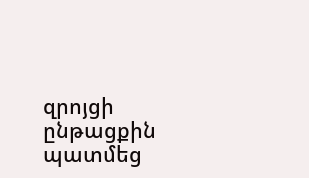զրոյցի ընթացքին պատմեց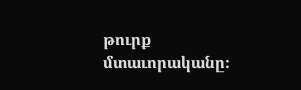թուրք մտաւորականը։